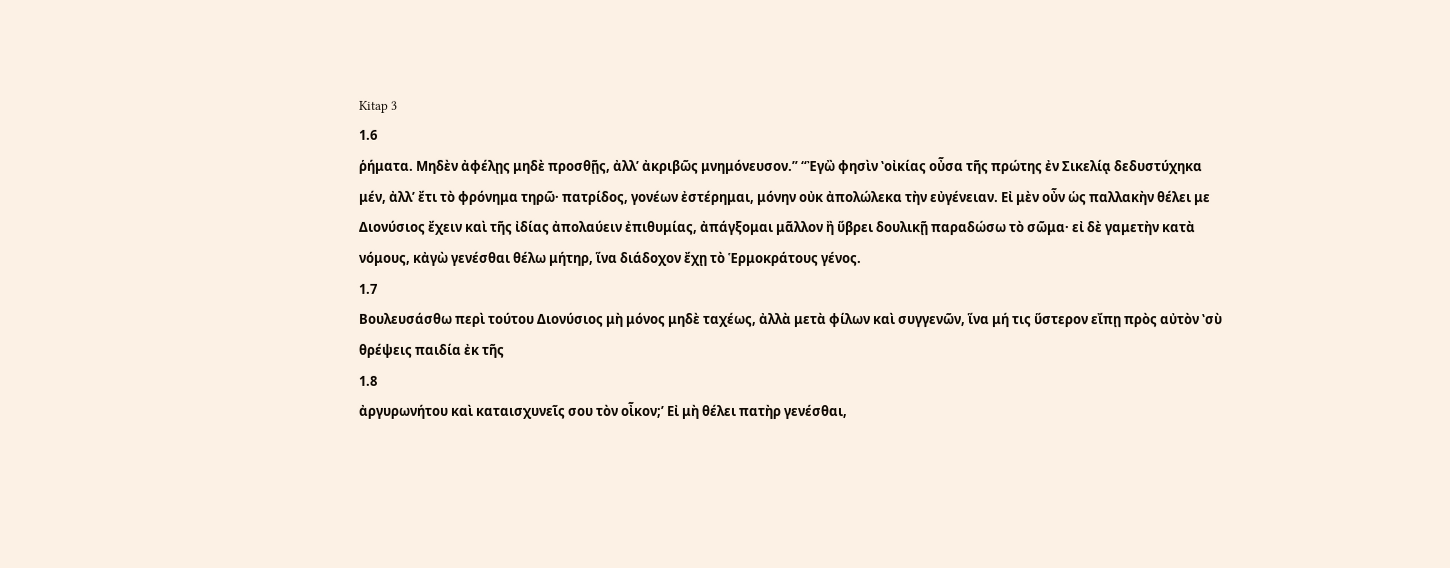Kitap 3
1.6
ῥήματα. Μηδὲν ἀφέλῃς μηδὲ προσθῇς, ἀλλ’ ἀκριβῶς μνημόνευσον.” “Ἐγὢ φησὶν ʽοἰκίας οὖσα τῆς πρώτης ἐν Σικελίᾳ δεδυστύχηκα μέν, ἀλλ’ ἔτι τὸ φρόνημα τηρῶ· πατρίδος, γονέων ἐστέρημαι, μόνην οὐκ ἀπολώλεκα τὴν εὐγένειαν. Εἰ μὲν οὖν ὡς παλλακὴν θέλει με Διονύσιος ἔχειν καὶ τῆς ἰδίας ἀπολαύειν ἐπιθυμίας, ἀπάγξομαι μᾶλλον ἢ ὕβρει δουλικῇ παραδώσω τὸ σῶμα· εἰ δὲ γαμετὴν κατὰ νόμους, κἀγὼ γενέσθαι θέλω μήτηρ, ἵνα διάδοχον ἔχῃ τὸ Ἑρμοκράτους γένος.
1.7
Βουλευσάσθω περὶ τούτου Διονύσιος μὴ μόνος μηδὲ ταχέως, ἀλλὰ μετὰ φίλων καὶ συγγενῶν, ἵνα μή τις ὕστερον εἴπῃ πρὸς αὐτὸν ʽσὺ θρέψεις παιδία ἐκ τῆς
1.8
ἀργυρωνήτου καὶ καταισχυνεῖς σου τὸν οἶκον;ʼ Εἰ μὴ θέλει πατὴρ γενέσθαι,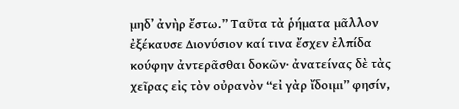μηδ’ ἀνὴρ ἔστω.” Ταῦτα τὰ ῥήματα μᾶλλον ἐξέκαυσε Διονύσιον καί τινα ἔσχεν ἐλπίδα κούφην ἀντερᾶσθαι δοκῶν· ἀνατείνας δὲ τὰς χεῖρας εἰς τὸν οὐρανὸν “εἰ γὰρ ἴδοιμι” φησίν,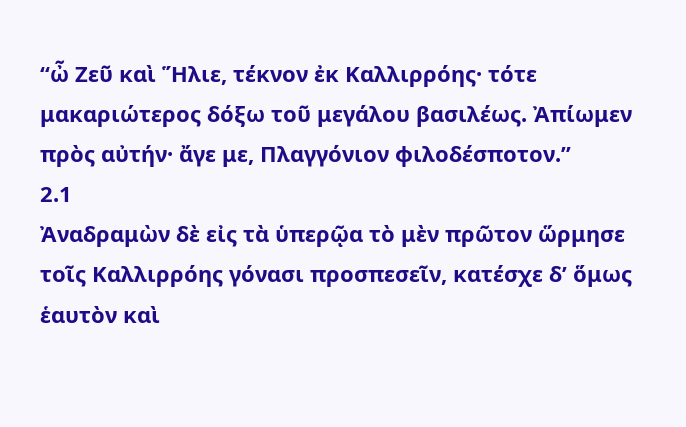“ὦ Ζεῦ καὶ Ἥλιε, τέκνον ἐκ Καλλιρρόης· τότε μακαριώτερος δόξω τοῦ μεγάλου βασιλέως. Ἀπίωμεν πρὸς αὐτήν· ἄγε με, Πλαγγόνιον φιλοδέσποτον.”
2.1
Ἀναδραμὼν δὲ εἰς τὰ ὑπερῷα τὸ μὲν πρῶτον ὥρμησε τοῖς Καλλιρρόης γόνασι προσπεσεῖν, κατέσχε δ’ ὅμως ἑαυτὸν καὶ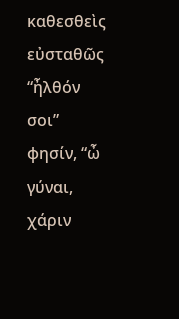καθεσθεὶς εὐσταθῶς “ἦλθόν σοι” φησίν, “ὦ γύναι, χάριν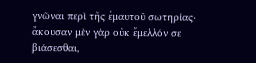γνῶναι περὶ τῆς ἐμαυτοῦ σωτηρίας· ἄκουσαν μὲν γὰρ οὐκ ἔμελλόν σε βιάσεσθαι,